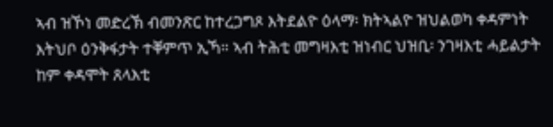ኣብ ዝኾነ መድረኽ ብመንጽር ከተረጋግጾ እትደልዮ ዕላማ፡ ክትኣልዮ ዝህልወካ ቀዳምነት እትህቦ ዕንቅፋታት ተቐምጥ ኢኻ። ኣብ ትሕቲ መግዛእቲ ዝነብር ህዝቢ፡ ንገዛእቲ ሓይልታት ከም ቀዳሞት ጸላእቲ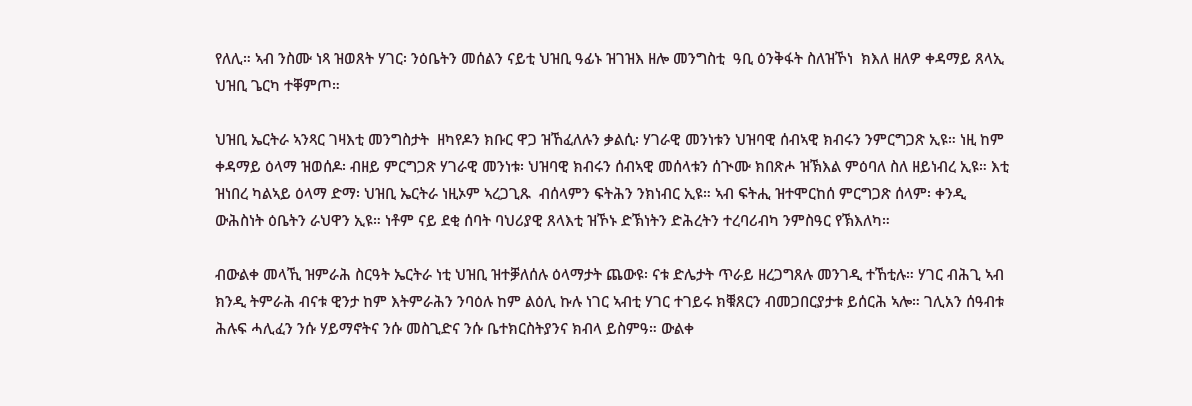የለሊ። ኣብ ንስሙ ነጻ ዝወጸት ሃገር፡ ንዕቤትን መሰልን ናይቲ ህዝቢ ዓፊኑ ዝገዝእ ዘሎ መንግስቲ  ዓቢ ዕንቅፋት ስለዝኾነ  ክእለ ዘለዎ ቀዳማይ ጸላኢ ህዝቢ ጌርካ ተቐምጦ።

ህዝቢ ኤርትራ ኣንጻር ገዛእቲ መንግስታት  ዘካየዶን ክቡር ዋጋ ዝኸፈለሉን ቃልሲ፡ ሃገራዊ መንነቱን ህዝባዊ ሰብኣዊ ክብሩን ንምርግጋጽ ኢዩ። ነዚ ከም ቀዳማይ ዕላማ ዝወሰዶ፡ ብዘይ ምርግጋጽ ሃገራዊ መንነቱ፡ ህዝባዊ ክብሩን ሰብኣዊ መሰላቱን ሰጒሙ ክበጽሖ ዝኽእል ምዕባለ ስለ ዘይነብረ ኢዩ። እቲ ዝነበረ ካልኣይ ዕላማ ድማ፡ ህዝቢ ኤርትራ ነዚኦም ኣረጋጊጹ  ብሰላምን ፍትሕን ንክነብር ኢዩ። ኣብ ፍትሒ ዝተሞርከሰ ምርግጋጽ ሰላም፡ ቀንዲ ውሕስነት ዕቤትን ራህዋን ኢዩ። ነቶም ናይ ደቂ ሰባት ባህሪያዊ ጸላእቲ ዝኾኑ ድኽነትን ድሕረትን ተረባሪብካ ንምስዓር የኽእለካ።

ብውልቀ መላኺ ዝምራሕ ስርዓት ኤርትራ ነቲ ህዝቢ ዝተቓለሰሉ ዕላማታት ጨውዩ፡ ናቱ ድሌታት ጥራይ ዘረጋግጸሉ መንገዲ ተኸቲሉ። ሃገር ብሕጊ ኣብ ክንዲ ትምራሕ ብናቱ ዊንታ ከም እትምራሕን ንባዕሉ ከም ልዕሊ ኩሉ ነገር ኣብቲ ሃገር ተገይሩ ክቑጸርን ብመጋበርያታቱ ይሰርሕ ኣሎ። ገሊአን ሰዓብቱ ሕሉፍ ሓሊፈን ንሱ ሃይማኖትና ንሱ መስጊድና ንሱ ቤተክርስትያንና ክብላ ይስምዓ። ውልቀ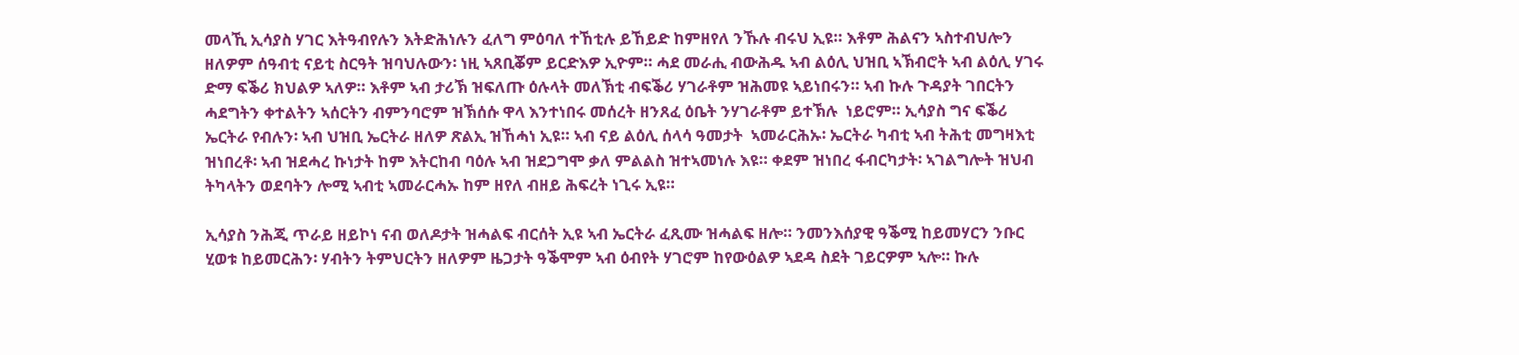መላኺ ኢሳያስ ሃገር እትዓብየሉን እትድሕነሉን ፈለግ ምዕባለ ተኸቲሉ ይኸይድ ከምዘየለ ንኹሉ ብሩህ ኢዩ። እቶም ሕልናን ኣስተብህሎን ዘለዎም ሰዓብቲ ናይቲ ስርዓት ዝባህሉውን፡ ነዚ ኣጸቢቖም ይርድእዎ ኢዮም። ሓደ መራሒ ብውሕዱ ኣብ ልዕሊ ህዝቢ ኣኽብሮት ኣብ ልዕሊ ሃገሩ ድማ ፍቕሪ ክህልዎ ኣለዎ። እቶም ኣብ ታሪኽ ዝፍለጡ ዕሉላት መለኽቲ ብፍቕሪ ሃገራቶም ዝሕመዩ ኣይነበሩን። ኣብ ኩሉ ጉዳያት ገበርትን ሓደግትን ቀተልትን ኣሰርትን ብምንባሮም ዝኽሰሱ ዋላ እንተነበሩ መሰረት ዘንጸፈ ዕቤት ንሃገራቶም ይተኽሉ  ነይሮም። ኢሳያስ ግና ፍቕሪ ኤርትራ የብሉን፡ ኣብ ህዝቢ ኤርትራ ዘለዎ ጽልኢ ዝኸሓነ ኢዩ። ኣብ ናይ ልዕሊ ሰላሳ ዓመታት  ኣመራርሕኡ፡ ኤርትራ ካብቲ ኣብ ትሕቲ መግዛእቲ ዝነበረቶ፡ ኣብ ዝደሓረ ኩነታት ከም እትርከብ ባዕሉ ኣብ ዝደጋግሞ ቃለ ምልልስ ዝተኣመነሉ እዩ። ቀደም ዝነበረ ፋብርካታት፡ ኣገልግሎት ዝህብ ትካላትን ወደባትን ሎሚ ኣብቲ ኣመራርሓኡ ከም ዘየለ ብዘይ ሕፍረት ነጊሩ ኢዩ።

ኢሳያስ ንሕጂ ጥራይ ዘይኮነ ናብ ወለዶታት ዝሓልፍ ብርሰት ኢዩ ኣብ ኤርትራ ፈጺሙ ዝሓልፍ ዘሎ። ንመንእሰያዊ ዓቕሚ ከይመሃርን ንቡር ሂወቱ ከይመርሕን፡ ሃብትን ትምህርትን ዘለዎም ዜጋታት ዓቕሞም ኣብ ዕብየት ሃገሮም ከየውዕልዎ ኣደዳ ስደት ገይርዎም ኣሎ። ኩሉ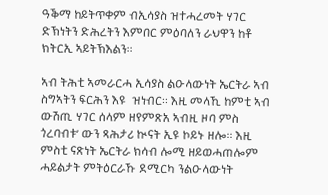ዓቕማ ከይትጥቀም ብኢሳያስ ዝተሓረመት ሃገር ድኽነትን ድሕረትን እምበር ምዕባለን ራህዋን ከቶ ክትርኢ ኣይትኽእልን።

ኣብ ትሕቲ ኣመራርሓ ኢሳያስ ልዑላውነት ኤርትራ ኣብ ስግኣትን ፍርሕን እዩ  ዝነብር። እዚ መላኺ ከምቲ ኣብ ውሽጢ ሃገር ሰላም ዘየምጽአ ኣብዚ ዞባ ምስ ጎረባብቱ’ ውን ጻሕታሪ ኲናት ኢዩ ኮይኑ ዘሎ። እዚ ምስቲ ናጽነት ኤርትራ ክሳብ ሎሚ ዘይወሓጠሎም ሓይልታት ምትዕርራኹ ደሚርካ ንልዑላውነት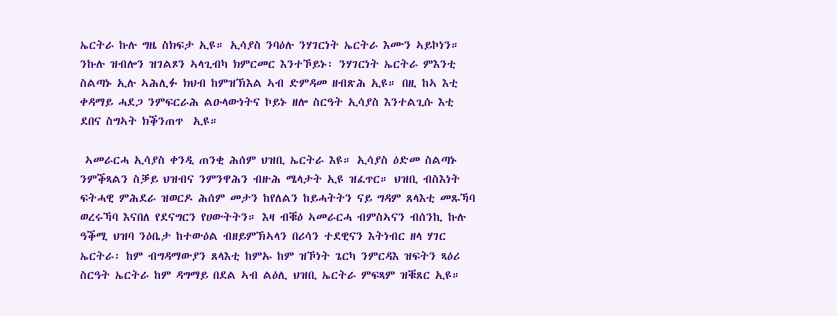ኤርትራ ኩሉ ግዜ ስክፍታ ኢዩ። ኢሳያስ ንባዕሉ ንሃገርነት ኤርትራ እሙን ኣይኮነን። ንኩሉ ዝብሎን ዝገልጾን ኣላጊብካ ክምርመር እንተኾይኑ፡ ንሃገርነት ኤርትራ ምእንቲ ስልጣኑ ኢሉ ኣሕሊፉ ክህብ ከምዝኽእል ኣብ ድምዳመ ዘብጽሕ ኢዩ። በዚ ከኣ እቲ ቀዳማይ ሓደጋ ንምፍርራሕ ልዑላውነትና ኮይኑ ዘሎ ስርዓት ኢሳያስ እንተልጊሱ እቲ ደበና ስግኣት ክቕንጠጥ  ኢዩ።

 ኣመራርሓ ኢሳያስ ቀንዲ ጠንቂ ሕሰም ህዝቢ ኤርትራ እዩ። ኢሳያስ ዕድመ ስልጣኑ ንምቕጻልን ስቓይ ህዝብና ንምንዋሕን ብዙሕ ሜላታት ኢዩ ዝፈጥር። ህዝቢ ብስእነት ፍትሓዊ ምሕደራ ዝወርዶ ሕሰም መታን ከየለልን ከይሓትትን ናይ ግዳም ጸላእቲ መጹኻባ ወረሩኻባ እናበለ የደናግርን የሀውትትን። እዛ ብቑዕ ኣመራርሓ ብምስኣናን ብሰንኪ ኩሉ ዓቕሚ ህዝባ ንዕቤታ ከተውዕል ብዘይምኽኣላን በሪሳን ተደዊናን እትነብር ዘላ ሃገር ኤርትራ፡ ከም ብግዳማውያን ጸላእቲ ከምኡ ከም ዝኾነት ጌርካ ንምርዳእ ዝፍትን ጻዕሪ ስርዓት ኤርትራ ከም ዳግማይ በደል ኣብ ልዕሊ ህዝቢ ኤርትራ ምፍጻም ዝቑጸር ኢዩ።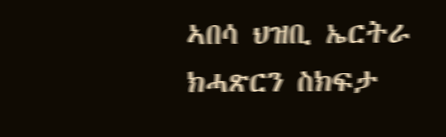ኣበሳ ህዝቢ ኤርትራ ክሓጽርን ስክፍታ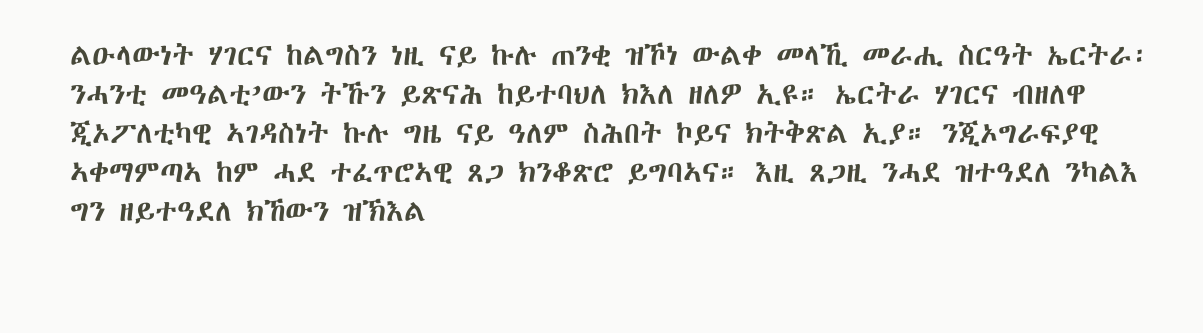ልዑላውነት ሃገርና ከልግስን ነዚ ናይ ኩሉ ጠንቂ ዝኾነ ውልቀ መላኺ መራሒ ስርዓት ኤርትራ፡ ንሓንቲ መዓልቲ’ውን ትኹን ይጽናሕ ከይተባህለ ክእለ ዘለዎ ኢዩ። ኤርትራ ሃገርና ብዘለዋ ጂኦፖለቲካዊ ኣገዳስነት ኩሉ ግዜ ናይ ዓለም ስሕበት ኮይና ክትቅጽል ኢያ። ንጂኦግራፍያዊ ኣቀማምጣኣ ከም ሓደ ተፈጥሮኣዊ ጸጋ ክንቆጽሮ ይግባኣና። እዚ ጸጋዚ ንሓደ ዝተዓደለ ንካልእ ግን ዘይተዓደለ ክኸውን ዝኽእል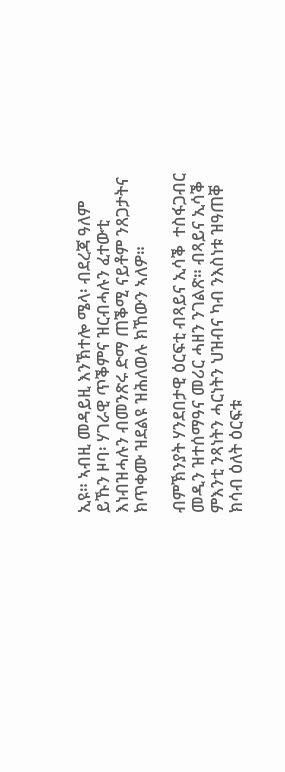ኢዩ። ኣብዚ መዳይዚ እንኽተሎ ሜላ፡ ብደረጃ ዓለም ይኹን ዞባ፡ ሃገራዊ ጥቕምና ዝርብሓሉን ፈተውቲ እነብዝሓሉን ብመንጽሩ ድማ ጠቕሚ ናይቶም ንጸጋታትና ክጥቀሙ ዝደልዩ ዝሕለወሉ ክኸውን ኣለዎ።

ብምኽንያት ሃንደበታዊ ዕርፍቲ ብጻይና ኢሳቕ  ተስፋጋብር መዲን ዝተሰማዓና መሪር ሓዘን ንገልጽ። ብጻይና ኢሳቕ ምእንቲ ንጻነትን ሓርነትን ህዝብና ካብ ንእስነቱ ዝዓጠቐ ክሳብ ዕለት ዕርፍቱ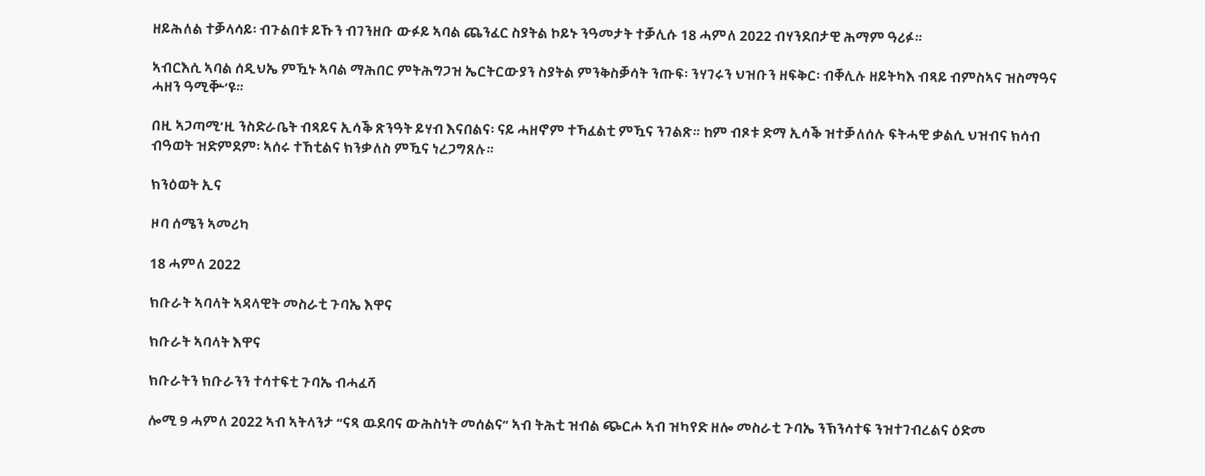ዘይሕለል ተቓላሳይ፡ ብጉልበቱ ይኹን ብገንዘቡ ውፉይ ኣባል ጨንፈር ስያትል ኮይኑ ንዓመታት ተቓሊሱ 18 ሓምለ 2022 ብሃንደበታዊ ሕማም ዓሪፉ።

ኣብርእሲ ኣባል ሰዲህኤ ምዃኑ ኣባል ማሕበር ምትሕግጋዝ ኤርትርውያን ስያትል ምንቅስቓሳት ንጡፍ፡ ንሃገሩን ህዝቡን ዘፍቅር፡ ብቐሊሉ ዘይትካእ ብጻይ ብምስኣና ዝስማዓና ሓዘን ዓሚቝ’ዩ።

በዚ ኣጋጣሚ’ዚ ንስድራቤት ብጻይና ኢሳቕ ጽንዓት ይሃብ እናበልና፡ ናይ ሓዘኖም ተኻፈልቲ ምዃና ንገልጽ። ከም ብጾቱ ድማ ኢሳቕ ዝተቓለሰሉ ፍትሓዊ ቃልሲ ህዝብና ክሳብ ብዓወት ዝድምደም፡ ኣሰሩ ተኸቲልና ክንቃለስ ምዃና ነረጋግጸሉ።

ክንዕወት ኢና

ዞባ ሰሜን ኣመሪካ

18 ሓምለ 2022

ክቡራት ኣባላት ኣዳላዊት መስራቲ ጉባኤ እዋና

ክቡራት ኣባላት እዋና

ክቡራትን ክቡራንን ተሳተፍቲ ጉባኤ ብሓፈሻ

ሎሚ 9 ሓምለ 2022 ኣብ ኣትላንታ “ናጻ ዉደባና ውሕስነት መሰልና” ኣብ ትሕቲ ዝብል ጭርሖ ኣብ ዝካየድ ዘሎ መስራቲ ጉባኤ ንኽንሳተፍ ንዝተገብረልና ዕድመ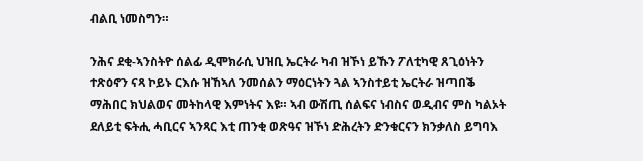ብልቢ ነመስግን።

ንሕና ደቂ-ኣንስትዮ ሰልፊ ዲሞክራሲ ህዝቢ ኤርትራ ካብ ዝኾነ ይኹን ፖለቲካዊ ጸጊዕነትን ተጽዕኖን ናጻ ኮይኑ ርእሱ ዝኸኣለ ንመሰልን ማዕርነትን ጓል ኣንስተይቲ ኤርትራ ዝጣበቕ ማሕበር ክህልወና መትከላዊ እምነትና እዩ። ኣብ ውሽጢ ሰልፍና ነብስና ወዲብና ምስ ካልኦት ደለይቲ ፍትሒ ሓቢርና ኣንጻር እቲ ጠንቂ ወጽዓና ዝኾነ ድሕረትን ድንቁርናን ክንቃለስ ይግባእ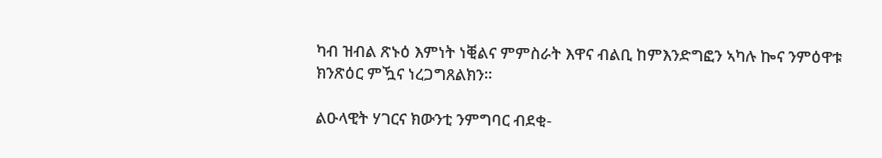ካብ ዝብል ጽኑዕ እምነት ነቒልና ምምስራት እዋና ብልቢ ከምእንድግፎን ኣካሉ ኰና ንምዕዋቱ ክንጽዕር ምዃና ነረጋግጸልክን።

ልዑላዊት ሃገርና ክውንቲ ንምግባር ብደቂ-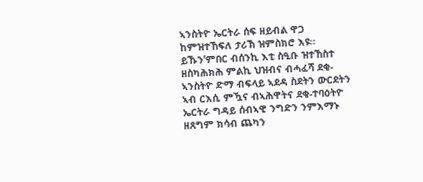ኣንስትዮ ኤርትራ ሰፍ ዘይብል ዋጋ ከምዝተኸፍለ ታሪኽ ዝምስክሮ እዩ። ይኹን’ምበር ብሰንኪ እቲ ስዒቡ ዝተኸስተ ዘስካሕክሕ ምልኪ ህዝብና ብሓፈሻ ደቂ-ኣንስትዮ ድማ ብፍላይ ኣደዳ ስደትን ውርደትን ኣብ ርእሲ ምዃና ብኣሕዋትና ደቂ-ተባዕትዮ ኤርትራ ግዳይ ሰብኣዊ ንግድን ንምእማኑ ዘጸግም ክሳብ ጨካን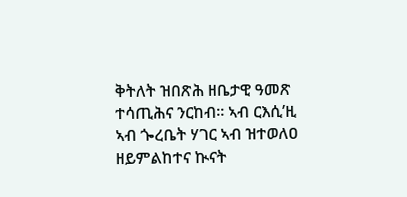ቅትለት ዝበጽሕ ዘቤታዊ ዓመጽ ተሳጢሕና ንርከብ። ኣብ ርእሲ’ዚ ኣብ ጐረቤት ሃገር ኣብ ዝተወለዐ ዘይምልከተና ኲናት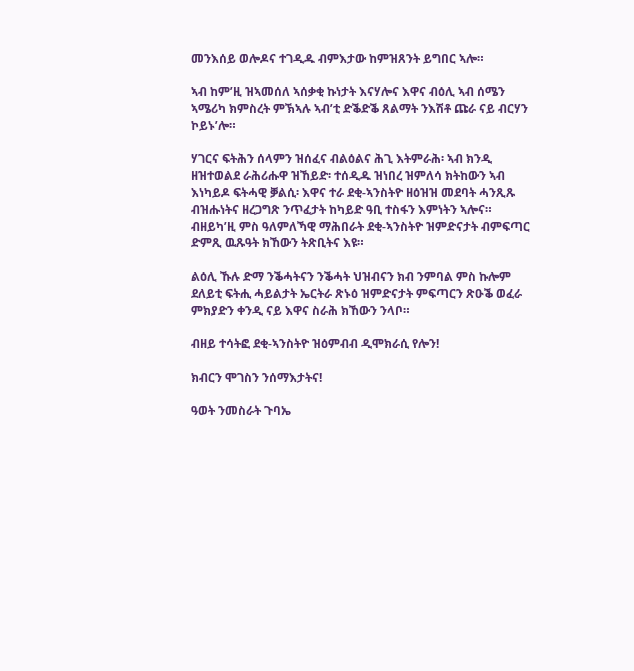መንእሰይ ወሎዶና ተገዲዱ ብምእታው ከምዝጸንት ይግበር ኣሎ።

ኣብ ከም’ዚ ዝኣመሰለ ኣሰቃቂ ኩነታት እናሃሎና እዋና ብዕሊ ኣብ ሰሜን ኣሜሪካ ክምስረት ምኽኣሉ ኣብ’ቲ ድቕድቕ ጸልማት ንእሽቶ ጩራ ናይ ብርሃን ኮይኑ’ሎ።

ሃገርና ፍትሕን ሰላምን ዝሰፈና ብልዕልና ሕጊ እትምራሕ፡ ኣብ ክንዲ ዘዝተወልደ ራሕሪሑዋ ዝኸይድ፡ ተሰዲዱ ዝነበረ ዝምለሳ ክትከውን ኣብ እነካይዶ ፍትሓዊ ቓልሲ፡ እዋና ተራ ደቂ-ኣንስትዮ ዘዕዝዝ መደባት ሓንጺጹ ብዝሑነትና ዘረጋግጽ ንጥፈታት ከካይድ ዓቢ ተስፋን እምነትን ኣሎና። ብዘይካ’ዚ ምስ ዓለምለኻዊ ማሕበራት ደቂ-ኣንስትዮ ዝምድናታት ብምፍጣር ድምጺ ዉጹዓት ክኸውን ትጽቢትና እዩ።

ልዕሊ ኹሉ ድማ ንቕሓትናን ንቕሓት ህዝብናን ክብ ንምባል ምስ ኩሎም ደለይቲ ፍትሒ ሓይልታት ኤርትራ ጽኑዕ ዝምድናታት ምፍጣርን ጽዑቕ ወፈራ ምክያድን ቀንዲ ናይ እዋና ስራሕ ክኸውን ንላቦ።

ብዘይ ተሳትፎ ደቂ-ኣንስትዮ ዝዕምብብ ዲሞክራሲ የሎን!

ክብርን ሞገስን ንሰማእታትና!

ዓወት ንመስራት ጉባኤ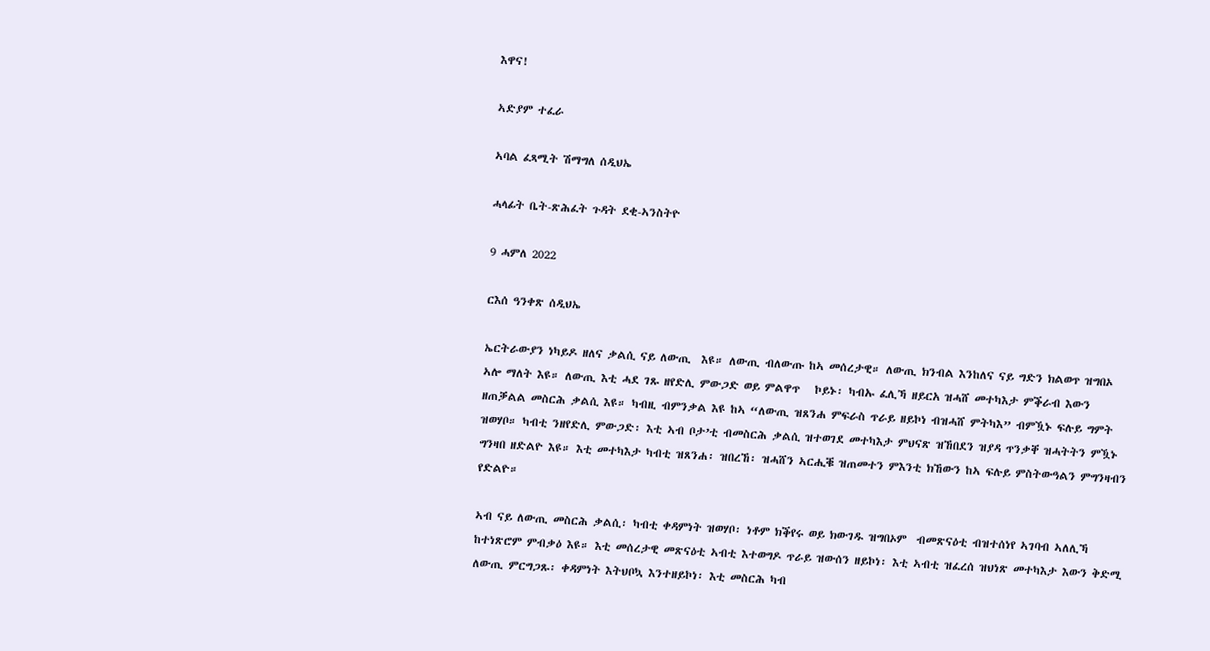እዋና!

ኣድያም ተፈራ

ኣባል ፈጻሚት ሽማግለ ሰዲህኤ

ሓላፊት ቤት-ጽሕፈት ጉዳት ደቂ-ኣንስትዮ

9 ሓምለ 2022

ርእሰ ዓንቀጽ ሰዲህኤ

ኤርትራውያን ነካይዶ ዘለና ቃልሲ ናይ ለውጢ  እዩ። ለውጢ ብለውጡ ከኣ መሰረታዊ። ለውጢ ክንብል እንከለና ናይ ግድን ክልወጥ ዝግበኦ ኣሎ ማለት እዩ። ለውጢ እቲ ሓደ ገጹ ዘየድሊ ምውጋድ ወይ ምልዋጥ   ኮይኑ፡ ካብኡ ፈሊኻ ዘይርአ ዝሓሸ መተካእታ ምቕራብ እውን ዘጠቓልል መስርሕ ቃልሲ እዩ። ካብዚ ብምንቃል እዩ ከኣ “ለውጢ ዝጸንሐ ምፍራስ ጥራይ ዘይኮነ ብዝሓሸ ምትካእ” ብምዃኑ ፍሉይ ግምት ዝወሃቦ። ካብቲ ንዘየድሊ ምውጋድ፡ እቲ ኣብ ቦታ’ቲ ብመስርሕ ቃልሲ ዝተወገደ መተካእታ ምህናጽ ዝኸበደን ዝያዳ ጥንቃቐ ዝሓትትን ምዃኑ ግንዛበ ዘድልዮ እዩ። እቲ መተካእታ ካብቲ ዝጸንሐ፡ ዝበረኸ፡ ዝሓሸን ኣርሒቑ ዝጠመተን ምእንቲ ክኸውን ከኣ ፍሉይ ምስትውዓልን ምግንዛብን የድልዮ።

ኣብ ናይ ለውጢ መስርሕ ቃልሲ፡ ካብቲ ቀዳምነት ዝወሃቦ፡ ነቶም ክቕየሩ ወይ ክውገዱ ዝግበኦም  ብመጽናዕቲ ብዝተሰነየ ኣገባብ ኣለሊኻ ከተነጽሮም ምብቃዕ እዩ። እቲ መሰረታዊ መጽናዕቲ ኣብቲ እተወግዶ ጥራይ ዝውሰን ዘይኮነ፡ እቲ ኣብቲ ዝፈረሰ ዝህነጽ መተካእታ እውን ቅድሚ ለውጢ ምርግጋጹ፡ ቀዳምነት እትህቦኳ እንተዘይኮነ፡ እቲ መስርሕ ካብ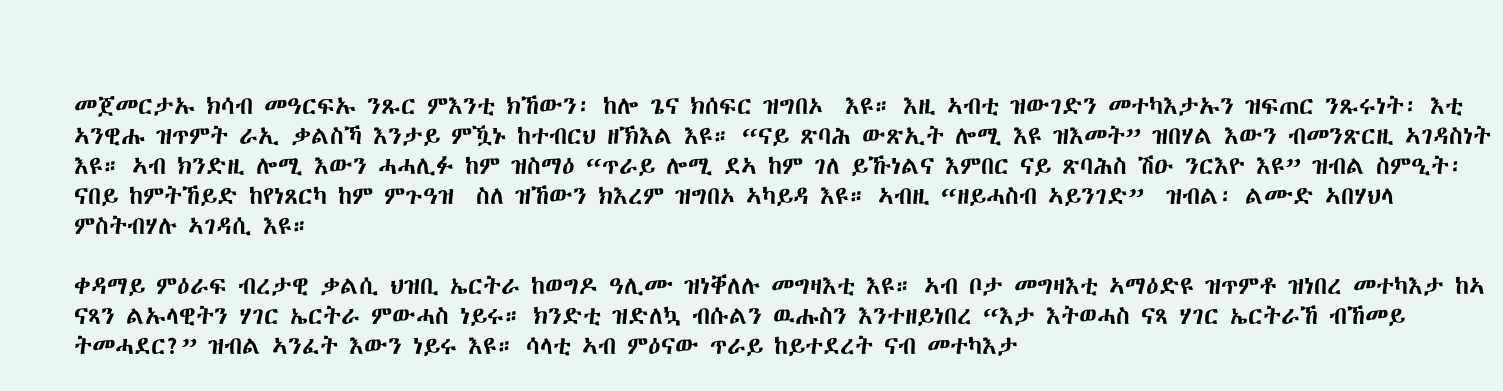መጀመርታኡ ክሳብ መዓርፍኡ ንጹር ምእንቲ ክኸውን፡ ከሎ ጌና ክሰፍር ዝግበኦ  እዩ። እዚ ኣብቲ ዝውገድን መተካእታኡን ዝፍጠር ንጹሩነት፡ እቲ ኣንዊሑ ዝጥምት ራኢ ቃልስኻ እንታይ ምዃኑ ከተብርህ ዘኽእል እዩ። “ናይ ጽባሕ ውጽኢት ሎሚ እዩ ዝእመት” ዝበሃል እውን ብመንጽርዚ ኣገዳስነት እዩ። ኣብ ክንድዚ ሎሚ እውን ሓሓሊፉ ከም ዝስማዕ “ጥራይ ሎሚ ደኣ ከም ገለ ይኹነልና እምበር ናይ ጽባሕስ ሽዑ ንርእዮ እዩ” ዝብል ስምዒት፡ ናበይ ከምትኸይድ ከየነጸርካ ከም ምጉዓዝ  ስለ ዝኸውን ክእረም ዝግበኦ ኣካይዳ እዩ። ኣብዚ “ዘይሓስብ ኣይንገድ”  ዝብል፡ ልሙድ ኣበሃህላ ምስትብሃሉ ኣገዳሲ እዩ።

ቀዳማይ ምዕራፍ ብረታዊ ቃልሲ ህዝቢ ኤርትራ ከወግዶ ዓሊሙ ዝነቐለሉ መግዛእቲ እዩ። ኣብ ቦታ መግዛእቲ ኣማዕድዩ ዝጥምቶ ዝነበረ መተካእታ ከኣ ናጻን ልኡላዊትን ሃገር ኤርትራ ምውሓስ ነይሩ። ክንድቲ ዝድለኳ ብሱልን ዉሑስን እንተዘይነበረ “እታ እትወሓስ ናጻ ሃገር ኤርትራኸ ብኸመይ ትመሓደር?” ዝብል ኣንፈት እውን ነይሩ እዩ። ሳላቲ ኣብ ምዕናው ጥራይ ከይተደረት ናብ መተካእታ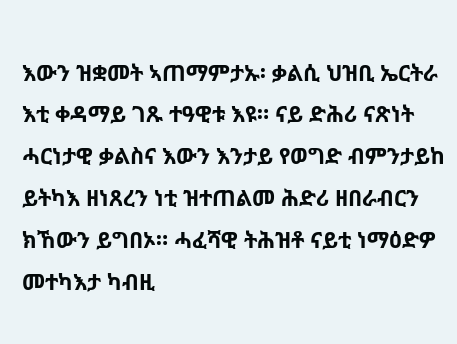እውን ዝቋመት ኣጠማምታኡ፡ ቃልሲ ህዝቢ ኤርትራ እቲ ቀዳማይ ገጹ ተዓዊቱ እዩ። ናይ ድሕሪ ናጽነት ሓርነታዊ ቃልስና እውን እንታይ የወግድ ብምንታይከ ይትካእ ዘነጸረን ነቲ ዝተጠልመ ሕድሪ ዘበራብርን ክኸውን ይግበኦ። ሓፈሻዊ ትሕዝቶ ናይቲ ነማዕድዎ መተካእታ ካብዚ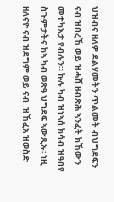ህዝብና ዘለዎ ደልሃመትን ጥልመት ብህግደፍን ናብ ዝበረኸ ወይ ዝሓሸ ዘብጽሕ ኣንፈት ክኸውን መተካእታ የብሉን። ኩሉ ካብ ዝነኣሰ ክሳብ ዝዓበየ ስጉምታትና ከኣ ካብ ወጽዓ ህግደፍ ኣውጺኡ፡ ነዚ ዘለናዮ ናብ ዝደግም ወይ ናብ  ዝኸፈአ ዝወስድ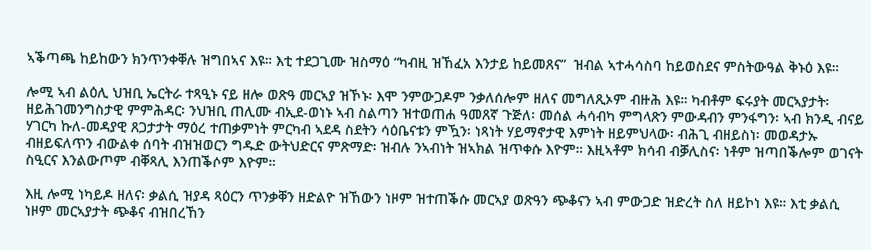ኣቕጣጫ ከይከውን ክንጥንቀቐሉ ዝግበኣና እዩ። እቲ ተደጋጊሙ ዝስማዕ “ካብዚ ዝኸፈአ እንታይ ከይመጸና”  ዝብል ኣተሓሳስባ ከይወስደና ምስትውዓል ቅኑዕ እዩ።

ሎሚ ኣብ ልዕሊ ህዝቢ ኤርትራ ተጻዒኑ ናይ ዘሎ ወጽዓ መርኣያ ዝኾኑ፡ እሞ ንምውጋዶም ንቃለሰሎም ዘለና መግለጺኦም ብዙሕ እዩ። ካብቶም ፍሩያት መርኣያታት፡ ዘይሕገመንግስታዊ ምምሕዳር፡ ንህዝቢ ጠሊሙ ብኢደ-ወነኑ ኣብ ስልጣን ዝተወጠሐ ዓመጸኛ ጉጅለ፡ መሰል ሓሳብካ ምግላጽን ምውዳብን ምንፋግን፡ ኣብ ክንዲ ብናይ ሃገርካ ኩለ-መዳያዊ ጸጋታታት ማዕረ ተጠቃምነት ምርካብ ኣደዳ ስደትን ሳዕቤናቱን ምዃን፡ ነጻነት ሃይማኖታዊ እምነት ዘይምህላው፡ ብሕጊ ብዘይስነ፡ መወዳታኡ ብዘይፍለጥን ብውልቀ ሰባት ብዝዝወርን ግዱድ ውትህድርና ምጽማድ፡ ዝብሉ ንኣብነት ዝኣክል ዝጥቀሱ እዮም። እዚኣቶም ክሳብ ብቓሊስና፡ ነቶም ዝጣበቕሎም ወገናት ስዒርና እንልውጦም ብቐጻሊ እንጠቕሶም እዮም።

እዚ ሎሚ ነካይዶ ዘለና፡ ቃልሲ ዝያዳ ጻዕርን ጥንቃቐን ዘድልዮ ዝኸውን ነዞም ዝተጠቕሱ መርኣያ ወጽዓን ጭቆናን ኣብ ምውጋድ ዝድረት ስለ ዘይኮነ እዩ። እቲ ቃልሲ ነዞም መርኣያታት ጭቆና ብዝበረኸን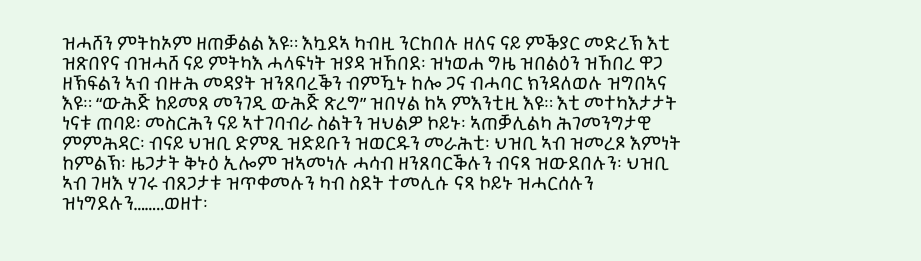ዝሓሸን ምትከኦም ዘጠቓልል እዩ። እኳደኣ ካብዚ ንርከበሉ ዘለና ናይ ምቕያር መድረኽ እቲ ዝጽበየና ብዝሓሸ ናይ ምትካእ ሓላፍነት ዝያዳ ዝኸበደ፡ ዝነወሐ ግዜ ዝበልዕን ዝኸበረ ዋጋ ዘኽፍልን ኣብ ብዙሕ መዳያት ዝንጸባረቕን ብምዃኑ ከሎ ጋና ብሓባር ክንዳለወሉ ዝግበኣና እዩ። “ውሕጅ ከይመጸ መንገዲ ውሕጅ ጽረግ” ዝበሃል ከኣ ምእንቲዚ እዩ። እቲ መተካእታታት ነናቱ ጠባይ፡ መስርሕን ናይ ኣተገባብራ ስልትን ዝህልዎ ኮይኑ፡ ኣጠቓሊልካ ሕገመንግታዊ ምምሕዳር፡ ብናይ ህዝቢ ድምጺ ዝድይቡን ዝወርዱን መራሕቲ፡ ህዝቢ ኣብ ዝመረጾ እምነት ከምልኽ፡ ዜጋታት ቅኑዕ ኢሎም ዝኣመነሉ ሓሳብ ዘንጸባርቕሉን ብናጻ ዝውደበሉን፡ ህዝቢ ኣብ ገዛእ ሃገሩ ብጸጋታቱ ዝጥቀመሉን ካብ ስደት ተመሊሱ ናጻ ኮይኑ ዝሓርሰሉን ዝነግደሉን……..ወዘተ፡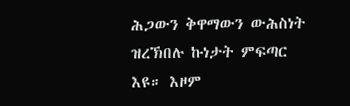ሕጋውን ቅዋማውን ውሕስነት ዝረኽበሉ ኩነታት ምፍጣር  እዩ። እዞም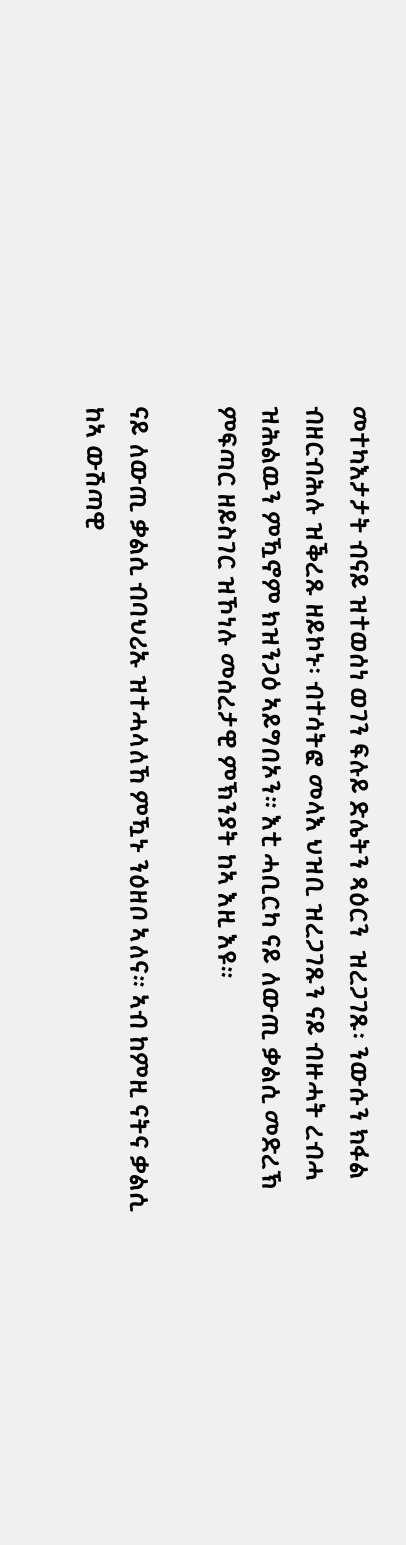መተካእታታት ብናይ ዝተወሰነ ወገን ፍሉይ ድሌትን ጻዕርን  ዝረጋገጹ፡ ንውሱን ክፋል ብዘርብሕሉ ዝቕረጹ ዘይኮኑ፡ ብተሳትፎ መላእ ህዝቢ ዝረጋገጹን ናይ ብዙሓት ረብሓ ዝሕልዉን ምዃኖም ክዝንጋዕ ኣይግበኦን። እቲ ሓቢርካ ናይ ለውጢ ቃልሲ መድረኽ ምፍጣር ዘይስገር ዝኾነሉ መሰረታዊ ምኽንያት ከኣ እዚ እዩ።

ናይ ለውጢ ቃልሲ ብባህሪኡ ዝተሓላለኸ ምዃኑ ንዕዘቦ ኣለና። ኣብ ከምዚ ናትና ቃልሲ ከኣ ውሽጣዊ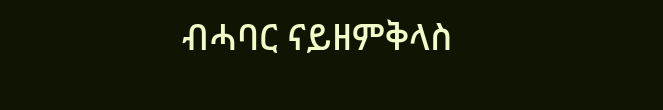ብሓባር ናይዘምቅላስ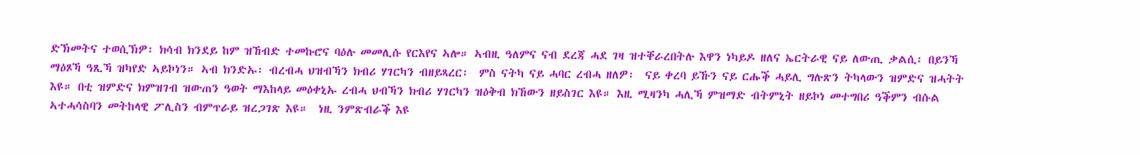ድኽመትና ተወሲኽዎ፡ ክሳብ ክንደይ ከም ዝኸብድ ተመኩሮና ባዕሉ መመሊሱ የርእየና ኣሎ። ኣብዚ ዓለምና ናብ ደረጃ ሓደ ገዛ ዝተቐራረበትሉ እዋን ነካይዶ ዘለና ኤርትራዊ ናይ ለውጢ ቃልሲ፡ በይንኻ ማዕጾኻ ዓጺኻ ዝካየድ ኣይኮነን። ኣብ ክንድኡ፡ ብረብሓ ህዝብኻን ክብሪ ሃገርካን ብዘይጻረር፡  ምስ ናትካ ናይ ሓባር ረብሓ ዘለዎ፡  ናይ ቀረባ ይኹን ናይ ርሑቕ ሓይሊ ግሉጽን ትካላውን ዝምድና ዝሓትት እዩ። በቲ ዝምድና ክምዝገብ ዝውጠን ዓወት ማእከላይ መዕቀኒኡ ረብሓ ህብኻን ክብሪ ሃገርካን ዝዕቅብ ክኸውን ዘይስገር እዩ። እዚ ሚዛንካ ሓሊኻ ምዝማድ ብትምኒት ዘይኮነ መተግበሪ ዓቕምን ብሱል ኣተሓሳስባን መትከላዊ ፖሊስን ብምጥራይ ዝረጋገጽ እዩ።  ነዚ ንምጽብራቕ እዩ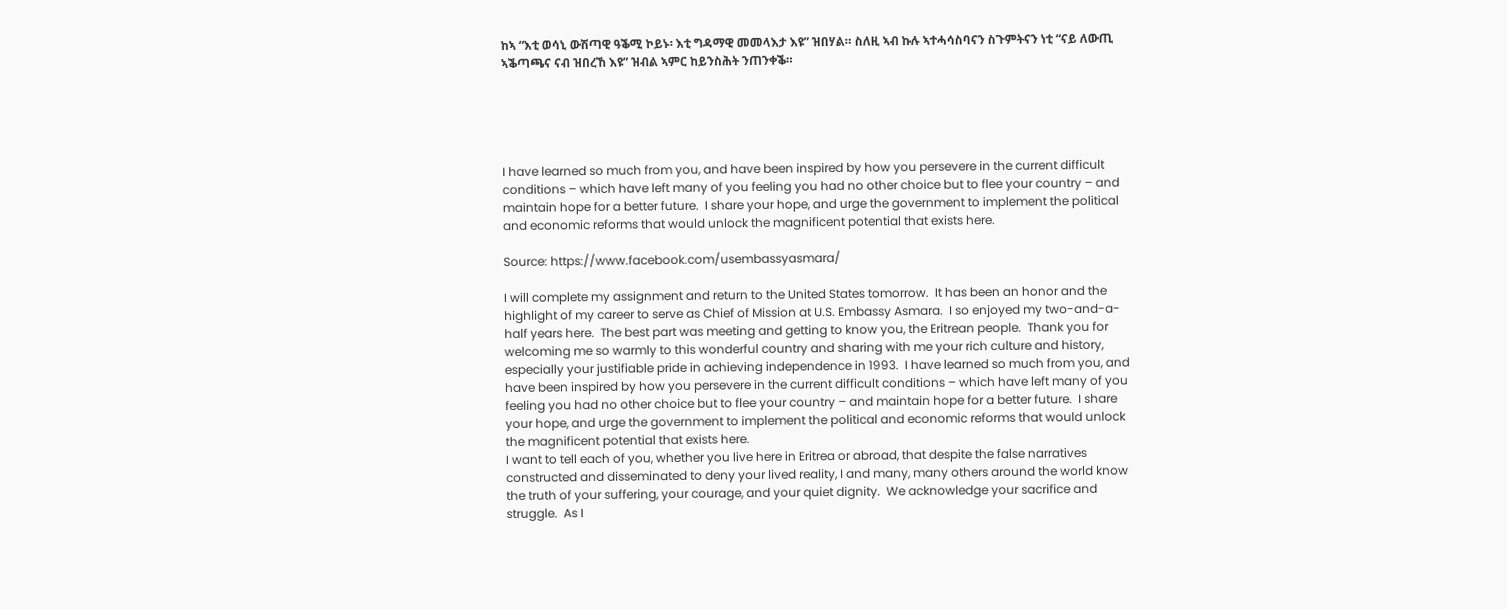ከኣ “እቲ ወሳኒ ውሽጣዊ ዓቕሚ ኮይኑ፡ እቲ ግዳማዊ መመላእታ እዩ” ዝበሃል። ስለዚ ኣብ ኩሉ ኣተሓሳስባናን ስጉምትናን ነቲ “ናይ ለውጢ ኣቕጣጫና ናብ ዝበረኸ እዩ” ዝብል ኣምር ከይንስሕት ንጠንቀቕ።





I have learned so much from you, and have been inspired by how you persevere in the current difficult conditions – which have left many of you feeling you had no other choice but to flee your country – and maintain hope for a better future.  I share your hope, and urge the government to implement the political and economic reforms that would unlock the magnificent potential that exists here.

Source: https://www.facebook.com/usembassyasmara/

I will complete my assignment and return to the United States tomorrow.  It has been an honor and the highlight of my career to serve as Chief of Mission at U.S. Embassy Asmara.  I so enjoyed my two-and-a-half years here.  The best part was meeting and getting to know you, the Eritrean people.  Thank you for welcoming me so warmly to this wonderful country and sharing with me your rich culture and history, especially your justifiable pride in achieving independence in 1993.  I have learned so much from you, and have been inspired by how you persevere in the current difficult conditions – which have left many of you feeling you had no other choice but to flee your country – and maintain hope for a better future.  I share your hope, and urge the government to implement the political and economic reforms that would unlock the magnificent potential that exists here.
I want to tell each of you, whether you live here in Eritrea or abroad, that despite the false narratives constructed and disseminated to deny your lived reality, I and many, many others around the world know the truth of your suffering, your courage, and your quiet dignity.  We acknowledge your sacrifice and struggle.  As I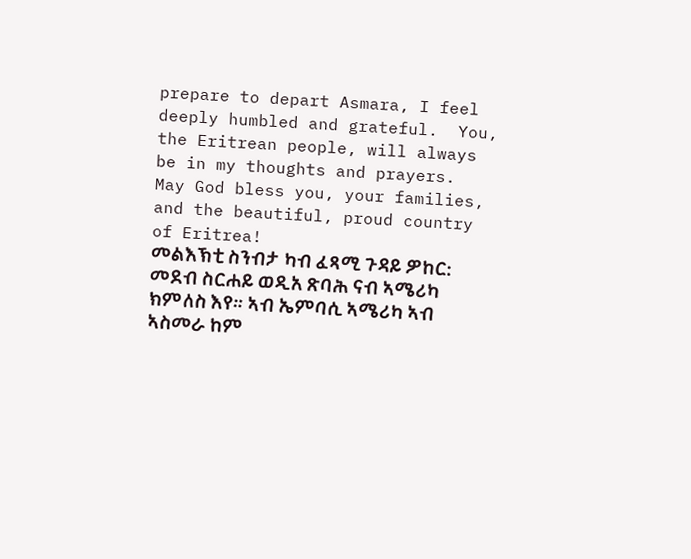prepare to depart Asmara, I feel deeply humbled and grateful.  You, the Eritrean people, will always be in my thoughts and prayers.  May God bless you, your families, and the beautiful, proud country of Eritrea!
መልእኽቲ ስንብታ ካብ ፈጻሚ ጉዳይ ዎከር:
መደብ ስርሐይ ወዲአ ጽባሕ ናብ ኣሜሪካ ክምለስ እየ። ኣብ ኤምባሲ ኣሜሪካ ኣብ ኣስመራ ከም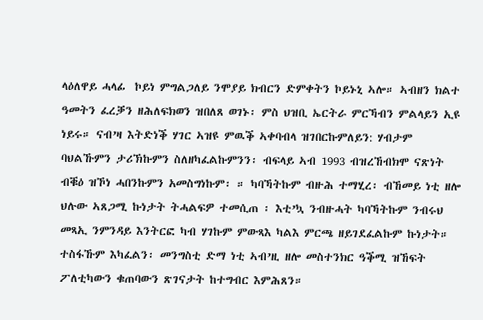ላዕለዋይ ሓላፊ  ኮይነ ምግልጋለይ ንሞያይ ክብርን ድምቀትን ኮይኑኒ ኣሎ። ኣብዘን ክልተ ዓመትን ፈረቓን ዘሕለፍክወን ዝበለጸ ወገኑ፡ ምስ ህዝቢ ኤርትራ ምርኻብን ምልላይን ኢዩ ነይሩ። ናብ’ዛ እትድነቕ ሃገር ኣዝዩ ምዉቕ ኣቀባብላ ዝገበርኩምለይን: ሃብታም ባህልኹምን ታሪኽኩምን ስለዘካፈልኩምንን፡ ብፍላይ ኣብ 1993 ብዝረኸብክሞ ናጽነት ብቑዕ ዝኾነ ሓበንኩምን አመስግነኩም፡ ። ካባኻትኩም ብዙሕ ተማሂረ፡ ብኸመይ ነቲ ዘሎ ህሉው ኣጸጋሚ ኩነታት ትሓልፍዎ ተመሲጠ ፡ እቲ’ኳ ንብዙሓት ካባኻትኩም ንብሩህ መጻኢ ንምንዳይ እንትርፎ ካብ ሃገኩም ምውጻእ ካልእ ምርጫ ዘይገደፈልኩም ኩነታት። ተስፋኹም እካፈልን፡ መንግስቲ ድማ ነቲ ኣብ’ዚ ዘሎ መስተንክር ዓቕሚ ዝኸፍት ፖለቲካውን ቁጠባውን ጽገናታት ከተግብር እምሕጸን።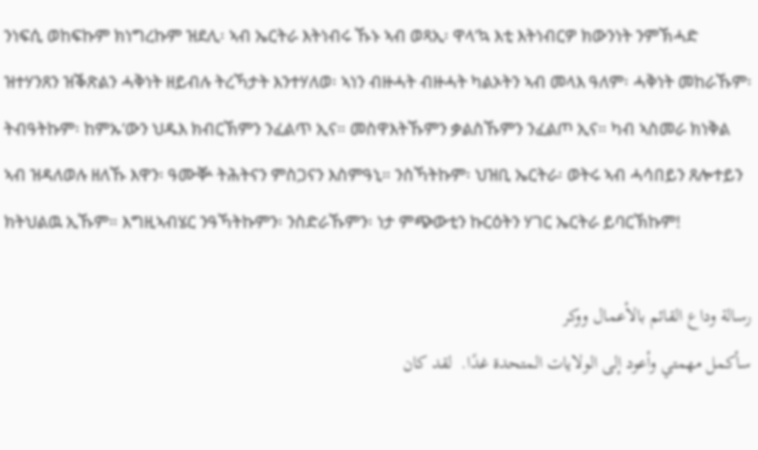ንነፍሲ ወከፍኩም ክነግረኩም ዝደሊ፡ ኣብ ኤርትራ እትነብሩ ኹኑ ኣብ ወጻኢ፡ ዋላ’ኳ እቲ እትነብርዎ ክውንነት ንምኽሓድ ዝተሃንጸን ዝቕጽልን ሓቅነት ዘይብሉ ትረኻታት እንተሃለወ፡ ኣነን ብዙሓት ብዙሓት ካልኦትን ኣብ መላእ ዓለም፡ ሓቅነት መከራኹም፡ ትብዓትኩም፡ ከምኡ’ውን ህዱእ ክብርኽምን ንፈልጥ ኢና። መስዋእትኹምን ቃልስኹምን ንፈልጦ ኢና። ካብ ኣስመራ ክነቅል ኣብ ዝዳለወሉ ዘለኹ እዋን፡ ዓሙቝ ትሕትናን ምስጋናን እስምዓኒ። ንስኻትኩም፡ ህዝቢ ኤርትራ፡ ወትሩ ኣብ ሓሳበይን ጸሎተይን ክትህልዉ ኢኹም። እግዚኣብሄር ንዓኻትኩምን፡ ንስድራኹምን፡ ነታ ምጭውቲን ኩርዕትን ሃገር ኤርትራ ይባርኽኩም!

رسالة وداع القائم بالأعمال ووكر
سأكمل مهمتي وأعود إلى الولايات المتحدة غدًا.  لقد كان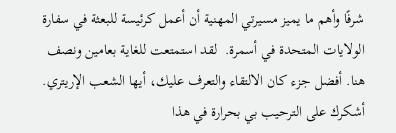شرفًا وأهم ما يميز مسيرتي المهنية أن أعمل كرئيسة للبعثة في سفارة الولايات المتحدة في أسمرة.  لقد استمتعت للغاية بعامين ونصف هنا. أفضل جزء كان الالتقاء والتعرف عليك، أيها الشعب الإريتري.  أشكرك على الترحيب بي بحرارة في هذا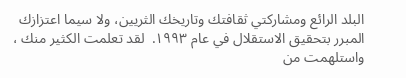البلد الرائع ومشاركتي ثقافتك وتاريخك الثريين، ولا سيما اعتزازك المبرر بتحقيق الاستقلال في عام ١٩٩٣.  لقد تعلمت الكثير منك ، واستلهمت من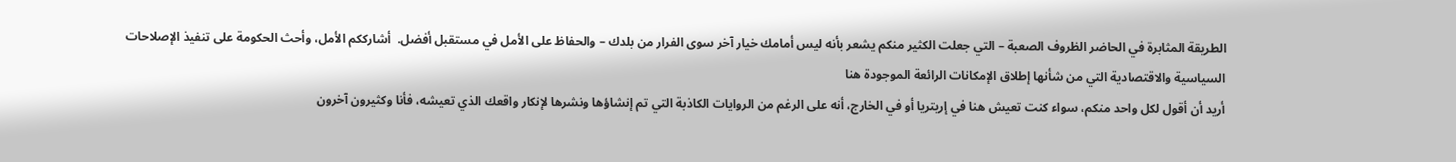الطريقة المثابرة في الحاضر الظروف الصعبة – التي جعلت الكثير منكم يشعر بأنه ليس أمامك خيار آخر سوى الفرار من بلدك – والحفاظ على الأمل في مستقبل أفضل.  أشارككم الأمل، وأحث الحكومة على تنفيذ الإصلاحات السياسية والاقتصادية التي من شأنها إطلاق الإمكانات الرائعة الموجودة هنا
أريد أن أقول لكل واحد منكم، سواء كنت تعيش هنا في إريتريا أو في الخارج، أنه على الرغم من الروايات الكاذبة التي تم إنشاؤها ونشرها لإنكار واقعك الذي تعيشه، فأنا وكثيرون آخرون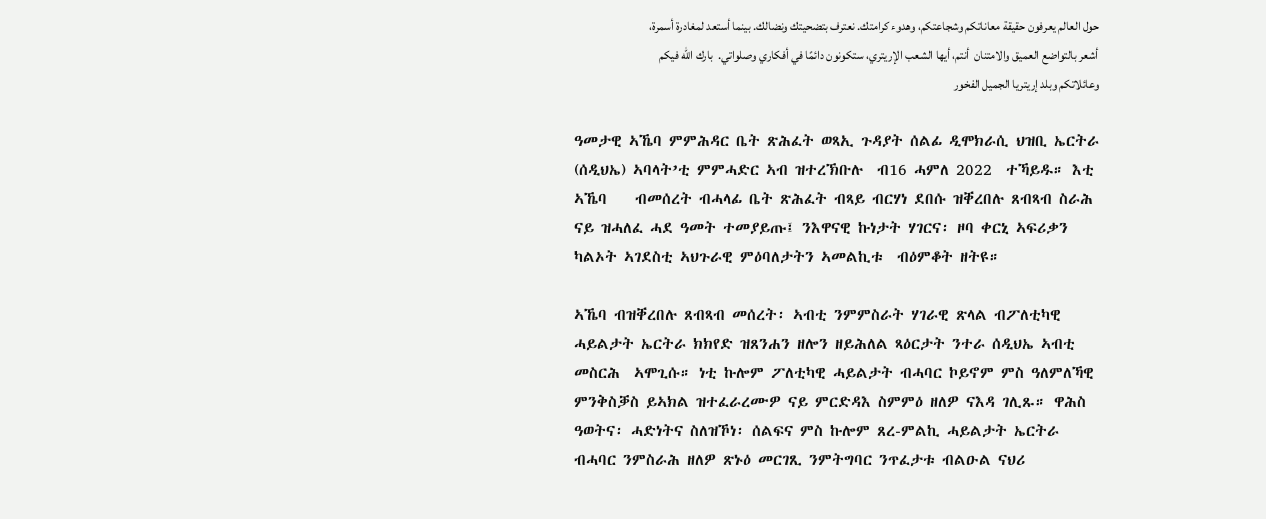حول العالم يعرفون حقيقة معاناتكم وشجاعتكم، وهدوء كرامتك. نعترف بتضحيتك ونضالك. بينما أستعد لمغادرة أسمرة، أشعر بالتواضع العميق والامتنان  أنتم، أيها الشعب الإريتري، ستكونون دائمًا في أفكاري وصلواتي.  بارك الله فيكم وعائلاتكم وبلد إريتريا الجميل الفخور

ዓመታዊ ኣኼባ ምምሕዳር ቤት ጽሕፈት ወጻኢ ጉዳያት ሰልፊ ዲሞክራሲ ህዝቢ ኤርትራ (ሰዲህኤ) ኣባላት’ቲ ምምሓድር ኣብ ዝተረኽቡሉ  ብ16 ሓምለ 2022  ተኻይዱ። እቲ ኣኼባ    ብመሰረት ብሓላፊ ቤት ጽሕፈት ብጻይ ብርሃነ ደበሱ ዝቐረበሉ ጸብጻብ ስራሕ ናይ ዝሓለፈ ሓደ ዓመት ተመያይጡ፤ ንእዋናዊ ኩነታት ሃገርና፡ ዞባ ቀርኒ ኣፍሪቃን ካልኦት ኣገደስቲ ኣህጉራዊ ምዕባለታትን ኣመልኪቱ  ብዕምቆት ዘትዩ።

ኣኼባ ብዝቐረበሉ ጸብጻብ መሰረት፡ ኣብቲ ንምምስራት ሃገራዊ ጽላል ብፖለቲካዊ ሓይልታት ኤርትራ ክክየድ ዝጸንሐን ዘሎን ዘይሕለል ጻዕርታት ንተራ ሰዲህኤ ኣብቲ መስርሕ  ኣሞጊሱ። ነቲ ኩሎም ፖለቲካዊ ሓይልታት ብሓባር ኮይኖም ምስ ዓለምለኻዊ ምንቅስቓስ ይኣክል ዝተፈራረሙዎ ናይ ምርድዳእ ስምምዕ ዘለዎ ናእዳ ገሊጹ። ዋሕስ ዓወትና፡ ሓድነትና ስለዝኾነ፡ ሰልፍና ምስ ኩሎም ጸረ-ምልኪ ሓይልታት ኤርትራ ብሓባር ንምስራሕ ዘለዎ ጽኑዕ መርገጺ ንምትግባር ንጥፈታቱ ብልዑል ናህሪ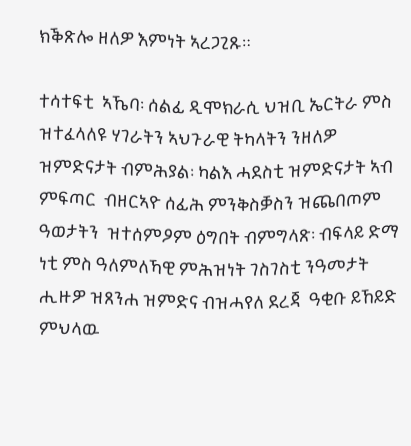ክቕጽሎ ዘለዎ እምነት ኣረጋጊጹ።

ተሳተፍቲ  ኣኼባ፡ ሰልፊ ዲሞክራሲ ህዝቢ ኤርትራ ምስ ዝተፈላለዩ ሃገራትን ኣህጉራዊ ትካላትን ንዘለዎ ዝምድናታት ብምሕያል፡ ካልእ ሓደስቲ ዝምድናታት ኣብ ምፍጣር  ብዘርኣዮ ሰፊሕ ምንቅስቓስን ዝጨበጦም ዓወታትን  ዝተሰምዖም ዕግበት ብምግላጽ፡ ብፍላይ ድማ ነቲ ምስ ዓለምለኻዊ ምሕዝነት ገስገስቲ ንዓመታት ሒዙዎ ዝጸንሐ ዝምድና ብዝሓየለ ደረጃ  ዓቂቡ ይኸይድ ምህላዉ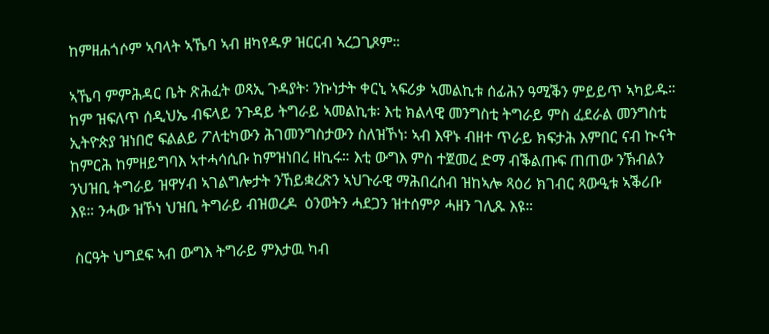ከምዘሐጎሶም ኣባላት ኣኼባ ኣብ ዘካየዱዎ ዝርርብ ኣረጋጊጾም።

ኣኼባ ምምሕዳር ቤት ጽሕፈት ወጻኢ ጉዳያት፡ ንኩነታት ቀርኒ ኣፍሪቃ ኣመልኪቱ ሰፊሕን ዓሚቕን ምይይጥ ኣካይዱ። ከም ዝፍለጥ ሰዲህኤ ብፍላይ ንጉዳይ ትግራይ ኣመልኪቱ፡ እቲ ክልላዊ መንግስቲ ትግራይ ምስ ፈደራል መንግስቲ ኢትዮጵያ ዝነበሮ ፍልልይ ፖለቲካውን ሕገመንግስታውን ስለዝኾነ፡ ኣብ እዋኑ ብዘተ ጥራይ ክፍታሕ እምበር ናብ ኲናት ከምርሕ ከምዘይግባእ ኣተሓሳሲቡ ከምዝነበረ ዘኪሩ። እቲ ውግእ ምስ ተጀመረ ድማ ብቕልጡፍ ጠጠው ንኽብልን ንህዝቢ ትግራይ ዝዋሃብ ኣገልግሎታት ንኸይቋረጽን ኣህጉራዊ ማሕበረሰብ ዝከኣሎ ጻዕሪ ክገብር ጻውዒቱ ኣቕሪቡ እዩ። ንሓው ዝኾነ ህዝቢ ትግራይ ብዝወረዶ  ዕንወትን ሓደጋን ዝተሰምዖ ሓዘን ገሊጹ እዩ።

 ስርዓት ህግደፍ ኣብ ውግእ ትግራይ ምእታዉ ካብ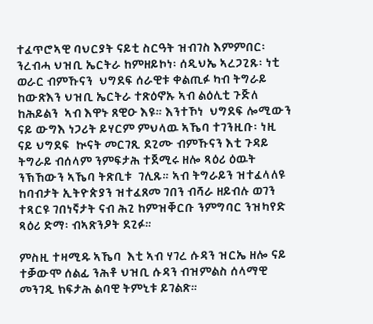ተፈጥሮኣዊ ባህርያት ናይቲ ስርዓት ዝብገስ እምምበር፡ ንረብሓ ህዝቢ ኤርትራ ከምዘይኮነ፡ ሰዲህኤ ኣረጋጊጹ፡ ነቲ ወራር ብምኹናን  ህግደፍ ሰራዊቱ ቀልጢፉ ካብ ትግራይ ከውጽእን ህዝቢ ኤርትራ ተጽዕኖኡ ኣብ ልዕሊቲ ጉጅለ ከሕይልን  ኣብ እዋኑ ጸዊዑ እዩ። እንተኾነ  ህግደፍ ሎሚውን ናይ ውግእ ነጋሪት ይሃርም ምህላዉ ኣኼባ ተገንዚቡ፡ ነዚ ናይ ህግደፍ  ኲናት መርገጺ ደጊሙ ብምኹናን እቲ ጉዳይ ትግራይ ብሰላም ንምፍታሕ ተጀሚሩ ዘሎ ጻዕሪ ዕዉት ንኽኸውን ኣኼባ ትጽቢቱ  ገሊጹ። ኣብ ትግራይን ዝተፈላለዩ ከባብታት ኢትዮጵያን ዝተፈጸመ ገበን ብሻራ ዘይብሉ ወገን ተጻርዩ ገበነኛታት ናብ ሕጊ ከምዝቐርቡ ንምግባር ንዝካየድ ጻዕሪ ድማ፡ ብኣጽንዖት ደጊፉ።

ምስዚ ተዛሚዱ ኣኼባ  እቲ ኣብ ሃገረ ሱዳን ዝርኤ ዘሎ ናይ ተቓውሞ ሰልፊ ንሕቶ ህዝቢ ሱዳን ብዝምልስ ሰላማዊ መንገዲ ክፍታሕ ልባዊ ትምኒቱ ይገልጽ።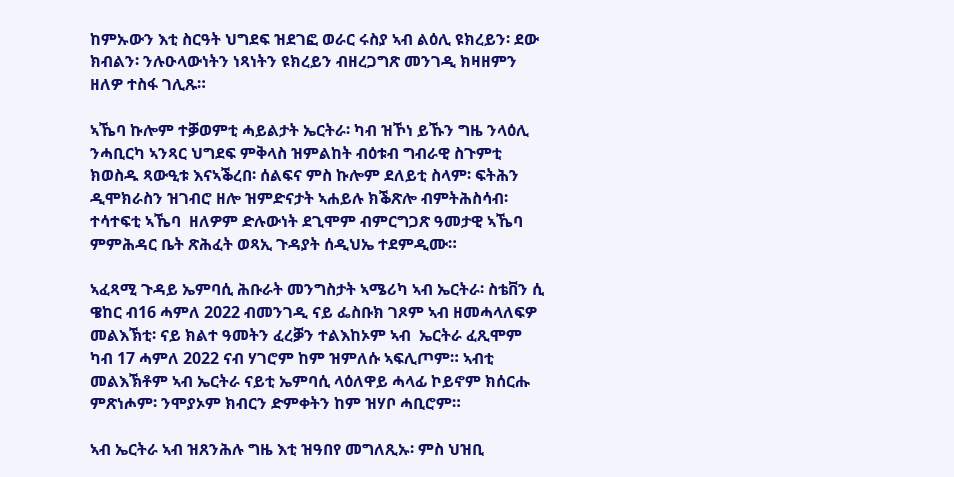ከምኡውን እቲ ስርዓት ህግደፍ ዝደገፎ ወራር ሩስያ ኣብ ልዕሊ ዩክረይን፡ ደው ክብልን፡ ንሉዑላውነትን ነጻነትን ዩክረይን ብዘረጋግጽ መንገዲ ክዛዘምን ዘለዎ ተስፋ ገሊጹ።

ኣኼባ ኩሎም ተቓወምቲ ሓይልታት ኤርትራ፡ ካብ ዝኾነ ይኹን ግዜ ንላዕሊ ንሓቢርካ ኣንጻር ህግደፍ ምቅላስ ዝምልከት ብዕቱብ ግብራዊ ስጉምቲ ክወስዱ ጻውዒቱ እናኣቕረበ፡ ሰልፍና ምስ ኩሎም ደለይቲ ስላም፡ ፍትሕን ዲሞክራስን ዝገብሮ ዘሎ ዝምድናታት ኣሐይሉ ክቕጽሎ ብምትሕስሳብ፡ ተሳተፍቲ ኣኼባ  ዘለዎም ድሉውነት ደጊሞም ብምርግጋጽ ዓመታዊ ኣኼባ ምምሕዳር ቤት ጽሕፈት ወጻኢ ጉዳያት ሰዲህኤ ተደምዲሙ።

ኣፈጻሚ ጉዳይ ኤምባሲ ሕቡራት መንግስታት ኣሜሪካ ኣብ ኤርትራ፡ ስቴቨን ሲ ዌከር ብ16 ሓምለ 2022 ብመንገዲ ናይ ፌስቡክ ገጾም ኣብ ዘመሓላለፍዎ መልእኽቲ፡ ናይ ክልተ ዓመትን ፈረቓን ተልእከኦም ኣብ  ኤርትራ ፈጺሞም ካብ 17 ሓምለ 2022 ናብ ሃገሮም ከም ዝምለሱ ኣፍሊጦም። ኣብቲ መልእኽቶም ኣብ ኤርትራ ናይቲ ኤምባሲ ላዕለዋይ ሓላፊ ኮይኖም ክሰርሑ ምጽነሖም፡ ንሞያኦም ክብርን ድምቀትን ከም ዝሃቦ ሓቢሮም።

ኣብ ኤርትራ ኣብ ዝጸንሕሉ ግዜ እቲ ዝዓበየ መግለጺኡ፡ ምስ ህዝቢ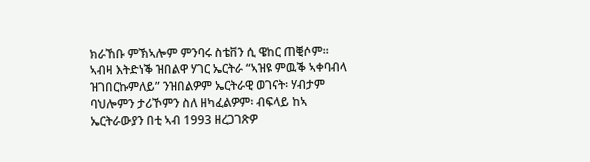ክራኸቡ ምኽኣሎም ምንባሩ ስቴቨን ሲ ዌከር ጠቒሶም። ኣብዛ እትድነቕ ዝበልዋ ሃገር ኤርትራ “ኣዝዩ ምዉቕ ኣቀባብላ ዝገበርኩምለይ” ንዝበልዎም ኤርትራዊ ወገናት፡ ሃብታም ባህሎምን ታሪኾምን ስለ ዘካፈልዎም፡ ብፍላይ ከኣ ኤርትራውያን በቲ ኣብ 1993 ዘረጋገጽዎ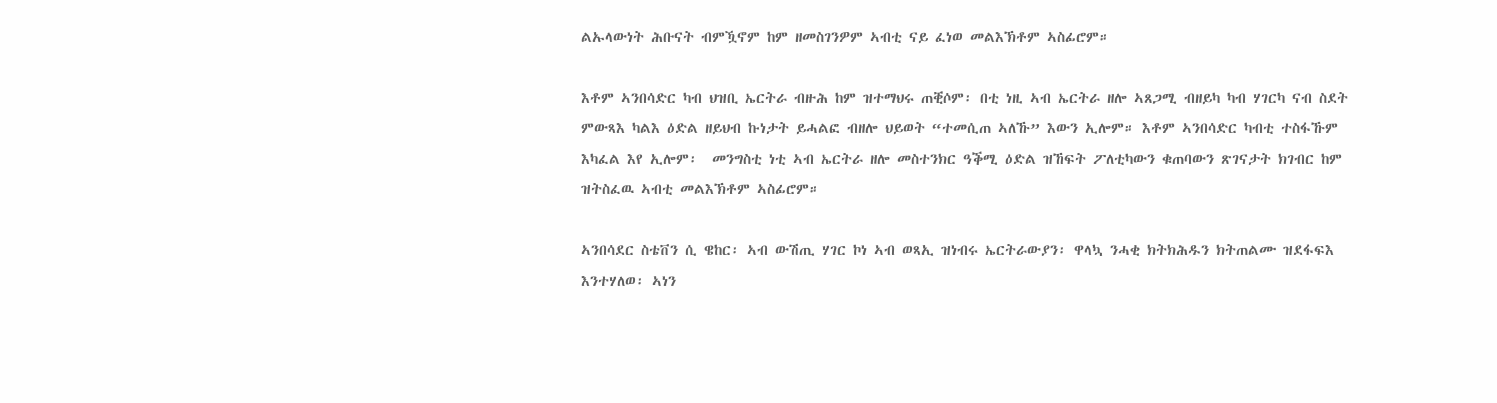ልኡላውነት ሕቡናት ብምዃኖም ከም ዘመስገንዎም ኣብቲ ናይ ፈነወ መልእኽቶም ኣስፊሮም።

እቶም ኣንበሳድር ካብ ህዝቢ ኤርትራ ብዙሕ ከም ዝተማህሩ ጠቒሶም፡ በቲ ነዚ ኣብ ኤርትራ ዘሎ ኣጸጋሚ ብዘይካ ካብ ሃገርካ ናብ ስደት ምውጻእ ካልእ ዕድል ዘይህብ ኩነታት ይሓልፎ ብዘሎ ህይወት “ተመሲጠ ኣለኹ” እውን ኢሎም። እቶም ኣንበሳድር ካብቲ ተስፋኹም እካፈል እየ ኢሎም፡  መንግስቲ ነቲ ኣብ ኤርትራ ዘሎ መስተንክር ዓቕሚ ዕድል ዝኸፍት ፖለቲካውን ቁጠባውን ጽገናታት ክገብር ከም ዝትስፈዉ ኣብቲ መልእኽቶም ኣስፊሮም።

ኣንበሳደር ስቴቨን ሲ ዌከር፡ ኣብ ውሽጢ ሃገር ኮነ ኣብ ወጻኢ ዝነብሩ ኤርትራውያን፡ ዋላኳ ንሓቂ ክትክሕዱን ክትጠልሙ ዝደፋፍእ እንተሃለወ፡ ኣነን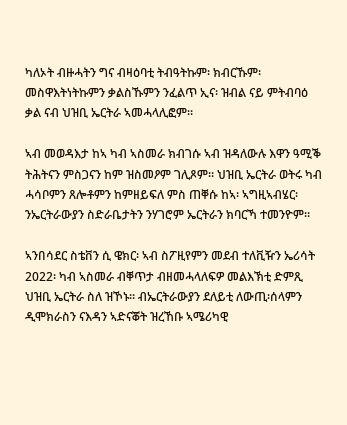ካለኦት ብዙሓትን ግና ብዛዕባቲ ትብዓትኩም፡ ክብርኹም፡ መስዋእትነትኩምን ቃልስኹምን ንፈልጥ ኢና፡ ዝብል ናይ ምትብባዕ ቃል ናብ ህዝቢ ኤርትራ ኣመሓላሊፎም።

ኣብ መወዳእታ ከኣ ካብ ኣስመራ ክብገሱ ኣብ ዝዳለውሉ እዋን ዓሚቕ ትሕትናን ምስጋናን ከም ዝስመዖም ገሊጾም። ህዝቢ ኤርትራ ወትሩ ካብ ሓሳቦምን ጸሎቶምን ከምዘይፍለ ምስ ጠቐሱ ከኣ፡ ኣግዚኣብሄር፡ ንኤርትራውያን ስድራቤታትን ንሃገሮም ኤርትራን ክባርኻ ተመንዮም።

ኣንበሳደር ስቴቨን ሲ ዌክር፡ ኣብ ስፖዚየምን መደብ ተለቪዥን ኤሪሳት 2022፡ ካብ ኣስመራ ብቐጥታ ብዘመሓላለፍዎ መልእኽቲ ድምጺ ህዝቢ ኤርትራ ስለ ዝኾኑ። ብኤርትራውያን ደለይቲ ለውጢ፡ሰላምን ዲሞክራስን ናእዳን ኣድናቖት ዝረኸቡ ኣሜሪካዊ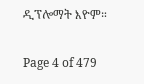ዲፕሎማት እዮም።

Page 4 of 479